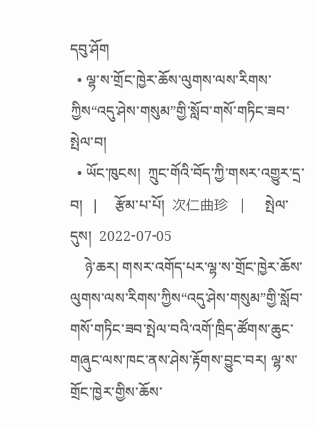དབུ་ཤོག
  • ལྷ་ས་གྲོང་ཁྱེར་ཆོས་ལུགས་ལས་རིགས་ཀྱིས“འདུ་ཤེས་གསུམ”གྱི་སློབ་གསོ་གཏིང་ཟབ་སྤེལ་བ།
  • ཡོང་ཁུངས།  ཀྲུང་གོའི་བོད་ཀྱི་གསར་འགྱུར་དྲ་བ།   |     རྩོམ་པ་པོ།  次仁曲珍   |     སྤེལ་དུས།  2022-07-05
    ཉེ་ཆར། གསར་འགོད་པར་ལྷ་ས་གྲོང་ཁྱེར་ཆོས་ལུགས་ལས་རིགས་ཀྱིས“འདུ་ཤེས་གསུམ”གྱི་སློབ་གསོ་གཏིང་ཟབ་སྤེལ་བའི་འགོ་ཁྲིད་ཚོགས་ཆུང་གཞུང་ལས་ཁང་ནས་ཤེས་རྟོགས་བྱུང་བར། ལྷ་ས་གྲོང་ཁྱེར་གྱིས་ཆོས་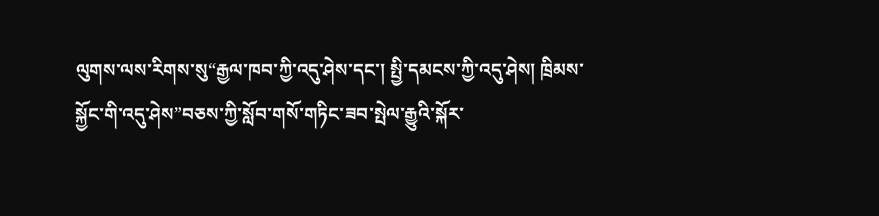ལུགས་ལས་རིགས་སུ“རྒྱལ་ཁབ་ཀྱི་འདུ་ཤེས་དང་། སྤྱི་དམངས་ཀྱི་འདུ་ཤེས། ཁྲིམས་སྐྱོང་གི་འདུ་ཤེས”བཅས་ཀྱི་སློབ་གསོ་གཏིང་ཟབ་སྤེལ་རྒྱུའི་སྐོར་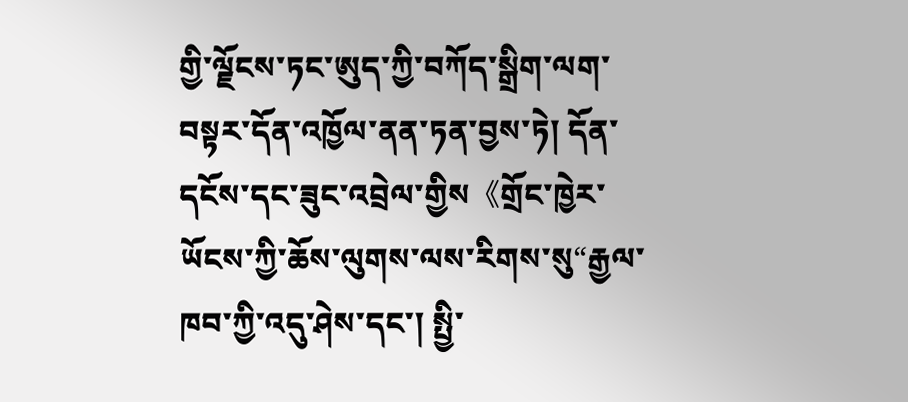གྱི་ལྗོངས་ཏང་ཨུད་ཀྱི་བཀོད་སྒྲིག་ལག་བསྟར་དོན་འཁྱོལ་ནན་ཏན་བྱས་ཏེ། དོན་དངོས་དང་ཟུང་འབྲེལ་གྱིས《གྲོང་ཁྱེར་ཡོངས་ཀྱི་ཆོས་ལུགས་ལས་རིགས་སུ“རྒྱལ་ཁབ་ཀྱི་འདུ་ཤེས་དང་། སྤྱི་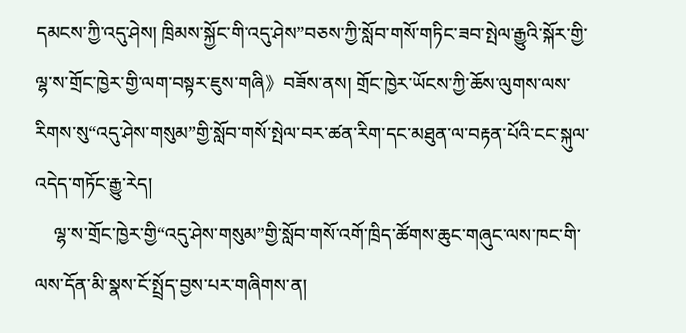དམངས་ཀྱི་འདུ་ཤེས། ཁྲིམས་སྐྱོང་གི་འདུ་ཤེས”བཅས་ཀྱི་སློབ་གསོ་གཏིང་ཟབ་སྤེལ་རྒྱུའི་སྐོར་གྱི་ལྷ་ས་གྲོང་ཁྱེར་གྱི་ལག་བསྟར་ཇུས་གཞི》བཟོས་ནས། གྲོང་ཁྱེར་ཡོངས་ཀྱི་ཆོས་ལུགས་ལས་རིགས་སུ“འདུ་ཤེས་གསུམ”གྱི་སློབ་གསོ་སྤེལ་བར་ཚན་རིག་དང་མཐུན་ལ་བརྟན་པོའི་ངང་སྐུལ་འདེད་གཏོང་རྒྱུ་རེད།
    ལྷ་ས་གྲོང་ཁྱེར་གྱི“འདུ་ཤེས་གསུམ”གྱི་སློབ་གསོ་འགོ་ཁྲིད་ཚོགས་ཆུང་གཞུང་ལས་ཁང་གི་ལས་དོན་མི་སྣས་ངོ་སྤྲོད་བྱས་པར་གཞིགས་ན།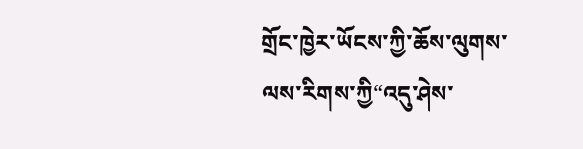གྲོང་ཁྱེར་ཡོངས་ཀྱི་ཆོས་ལུགས་ལས་རིགས་ཀྱི“འདུ་ཤེས་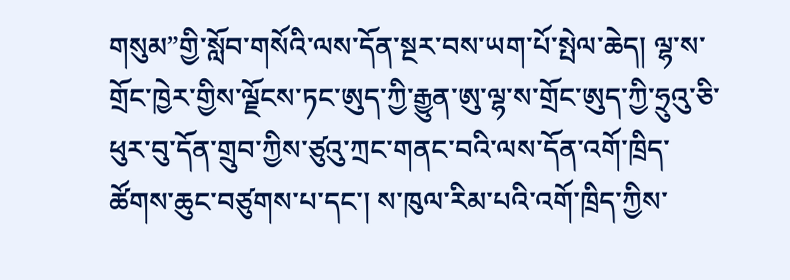གསུམ”གྱི་སློབ་གསོའི་ལས་དོན་སྔར་བས་ཡག་པོ་སྤེལ་ཆེད། ལྷ་ས་གྲོང་ཁྱེར་གྱིས་ལྗོངས་ཏང་ཨུད་ཀྱི་རྒྱུན་ཨུ་ལྷ་ས་གྲོང་ཨུད་ཀྱི་ཧྲུའུ་ཅི་ཕུར་བུ་དོན་གྲུབ་ཀྱིས་ཙུའུ་ཀྲང་གནང་བའི་ལས་དོན་འགོ་ཁྲིད་ཚོགས་ཆུང་བཙུགས་པ་དང་། ས་ཁུལ་རིམ་པའི་འགོ་ཁྲིད་ཀྱིས་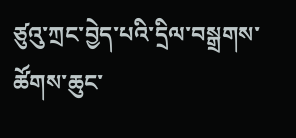ཙུའུ་ཀྲང་བྱེད་པའི་དྲིལ་བསྒྲགས་ཚོགས་ཆུང་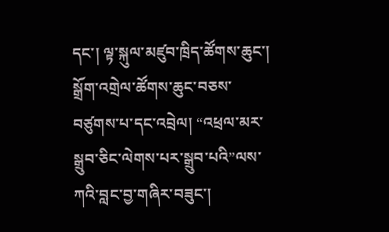དང་། ལྟ་སྐུལ་མཛུབ་ཁྲིད་ཚོགས་ཆུང་། སྒྲོག་འགྲེལ་ཚོགས་ཆུང་བཅས་བཙུགས་པ་དང་འབྲེལ། “འཕྲལ་མར་སྒྲུབ་ཅིང་ལེགས་པར་སྒྲུབ་པའི”ལས་ཀའི་བླང་བྱ་གཞིར་བཟུང་།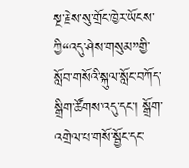སྔ་རྗེས་སུ་གྲོང་ཁྱེར་ཡོངས་ཀྱི“འདུ་ཤེས་གསུམ”གྱི་སློབ་གསོའི་སྐུལ་སློང་བཀོད་སྒྲིག་ཚོགས་འདུ་དང་། སྒྲོག་འགྲེལ་པ་གསོ་སྦྱོང་དང་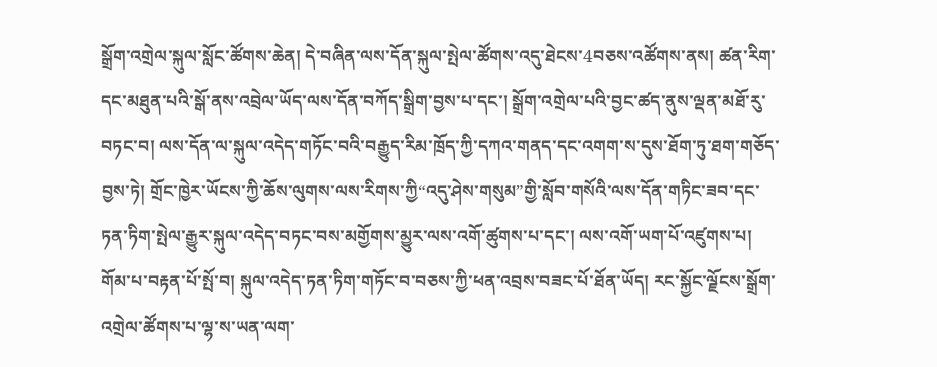སྒྲོག་འགྲེལ་སྐུལ་སློང་ཚོགས་ཆེན། དེ་བཞིན་ལས་དོན་སྐུལ་སྤེལ་ཚོགས་འདུ་ཐེངས་4བཅས་འཚོགས་ནས། ཚན་རིག་དང་མཐུན་པའི་སྒོ་ནས་འབྲེལ་ཡོད་ལས་དོན་བཀོད་སྒྲིག་བྱས་པ་དང་། སྒྲོག་འགྲེལ་པའི་བྱང་ཚད་ནུས་ལྡན་མཐོ་རུ་བཏང་བ། ལས་དོན་ལ་སྐུལ་འདེད་གཏོང་བའི་བརྒྱུད་རིམ་ཁྲོད་ཀྱི་དཀའ་གནད་དང་འགག་ས་དུས་ཐོག་ཏུ་ཐག་གཅོད་བྱས་ཏེ། གྲོང་ཁྱེར་ཡོངས་ཀྱི་ཆོས་ལུགས་ལས་རིགས་ཀྱི“འདུ་ཤེས་གསུམ”གྱི་སློབ་གསོའི་ལས་དོན་གཏིང་ཟབ་དང་ཏན་ཏིག་སྤེལ་རྒྱུར་སྐུལ་འདེད་བཏང་བས་མགྱོགས་མྱུར་ལས་འགོ་ཚུགས་པ་དང་། ལས་འགོ་ཡག་པོ་འཛུགས་པ། གོམ་པ་བརྟན་པོ་སྤོ་བ། སྐུལ་འདེད་ཏན་ཏིག་གཏོང་བ་བཅས་ཀྱི་ཕན་འབྲས་བཟང་པོ་ཐོན་ཡོད། རང་སྐྱོང་ལྗོངས་སྒྲོག་འགྲེལ་ཚོགས་པ་ལྷ་ས་ཡན་ལག་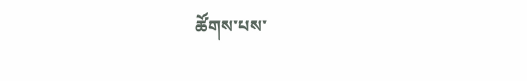ཚོགས་པས་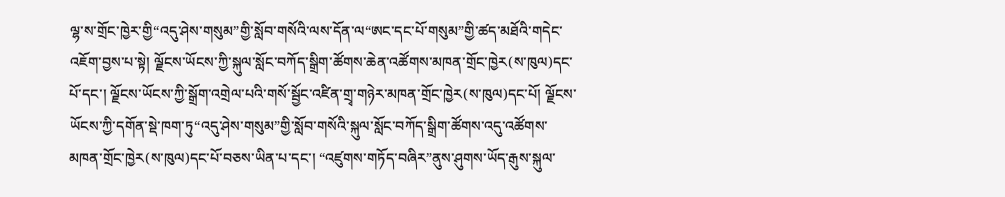ལྷ་ས་གྲོང་ཁྱེར་གྱི“འདུ་ཤེས་གསུམ”གྱི་སློབ་གསོའི་ལས་དོན་ལ“ཨང་དང་པོ་གསུམ”གྱི་ཚད་མཐོའི་གདེང་འཇོག་བྱས་པ་སྟེ། ལྗོངས་ཡོངས་ཀྱི་སྐུལ་སློང་བཀོད་སྒྲིག་ཚོགས་ཆེན་འཚོགས་མཁན་གྲོང་ཁྱེར(ས་ཁུལ)དང་པོ་དང་། ལྗོངས་ཡོངས་ཀྱི་སྒྲོག་འགྲེལ་པའི་གསོ་སྦྱོང་འཛིན་གྲྭ་གཉེར་མཁན་གྲོང་ཁྱེར(ས་ཁུལ)དང་པོ། ལྗོངས་ཡོངས་ཀྱི་དགོན་སྡེ་ཁག་ཏུ“འདུ་ཤེས་གསུམ”གྱི་སློབ་གསོའི་སྐུལ་སློང་བཀོད་སྒྲིག་ཚོགས་འདུ་འཚོགས་མཁན་གྲོང་ཁྱེར(ས་ཁུལ)དང་པོ་བཅས་ཡིན་པ་དང་། “འཛུགས་གཏོད་བཞིར”ནུས་ཤུགས་ཡོད་རྒུས་སྐུལ་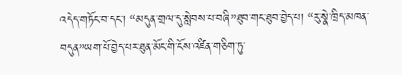འདེད་གཏོང་བ་དང་། “མདུན་གྲལ་དུ་སླེབས་པ་བཞི”ཐུབ་གང་ཐུབ་བྱེད་པ། “རུ་སྣེ་ཁྲིད་མཁན་བདུན”ཡག་པོ་བྱེད་པར་ཐུན་མོང་གི་ངོས་འཛིན་གཅིག་ཏུ་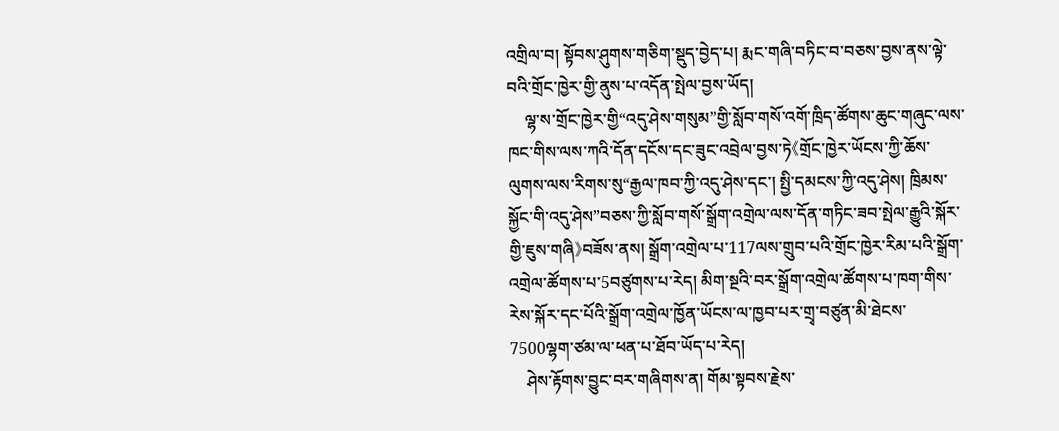འགྲིལ་བ། སྟོབས་ཤུགས་གཅིག་སྡུད་བྱེད་པ། རྨང་གཞི་བཏིང་བ་བཅས་བྱས་ནས་ལྟེ་བའི་གྲོང་ཁྱེར་གྱི་ནུས་པ་འདོན་སྤེལ་བྱས་ཡོད།
    ལྷ་ས་གྲོང་ཁྱེར་གྱི“འདུ་ཤེས་གསུམ”གྱི་སློབ་གསོ་འགོ་ཁྲིད་ཚོགས་ཆུང་གཞུང་ལས་ཁང་གིས་ལས་ཀའི་དོན་དངོས་དང་ཟུང་འབྲེལ་བྱས་ཏེ《གྲོང་ཁྱེར་ཡོངས་ཀྱི་ཆོས་ལུགས་ལས་རིགས་སུ“རྒྱལ་ཁབ་ཀྱི་འདུ་ཤེས་དང་། སྤྱི་དམངས་ཀྱི་འདུ་ཤེས། ཁྲིམས་སྐྱོང་གི་འདུ་ཤེས”བཅས་ཀྱི་སློབ་གསོ་སྒྲོག་འགྲེལ་ལས་དོན་གཏིང་ཟབ་སྤེལ་རྒྱུའི་སྐོར་གྱི་ཇུས་གཞི》བཟོས་ནས། སྒྲོག་འགྲེལ་པ་117ལས་གྲུབ་པའི་གྲོང་ཁྱེར་རིམ་པའི་སྒྲོག་འགྲེལ་ཚོགས་པ་5བཙུགས་པ་རེད། མིག་སྔའི་བར་སྒྲོག་འགྲེལ་ཚོགས་པ་ཁག་གིས་རེས་སྐོར་དང་པོའི་སྒྲོག་འགྲེལ་ཁྱོན་ཡོངས་ལ་ཁྱབ་པར་གྲྭ་བཙུན་མི་ཐེངས་7500ལྷག་ཙམ་ལ་ཕན་པ་ཐོབ་ཡོད་པ་རེད།
    ཤེས་རྟོགས་བྱུང་བར་གཞིགས་ན། གོམ་སྟབས་རྗེས་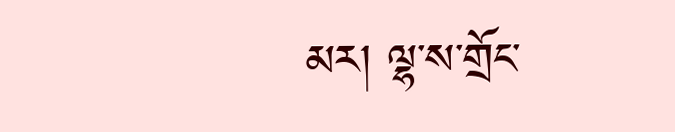མར། ལྷ་ས་གྲོང་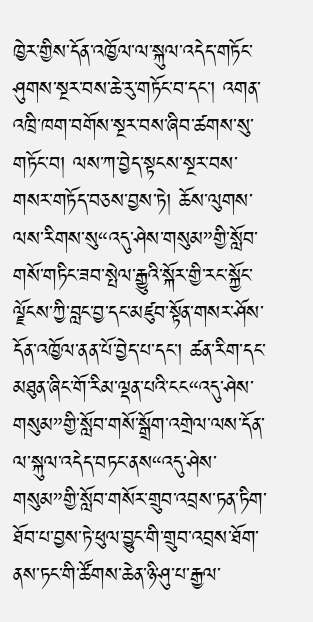ཁྱེར་གྱིས་དོན་འཁྱོལ་ལ་སྐུལ་འདེད་གཏོང་ཤུགས་སྔར་བས་ཆེ་རུ་གཏོང་བ་དང་། འགན་འཁྲི་ཁག་བགོས་སྔར་བས་ཞིབ་ཚགས་སུ་གཏོང་བ། ལས་ཀ་བྱེད་སྟངས་སྔར་བས་གསར་གཏོད་བཅས་བྱས་ཏེ། ཆོས་ལུགས་ལས་རིགས་སུ“འདུ་ཤེས་གསུམ”གྱི་སློབ་གསོ་གཏིང་ཟབ་སྤེལ་རྒྱུའི་སྐོར་གྱི་རང་སྐྱོང་ལྗོངས་ཀྱི་བླང་བྱ་དང་མཛུབ་སྟོན་གསར་ཤོས་དོན་འཁྱོལ་ནན་པོ་བྱེད་པ་དང་། ཚན་རིག་དང་མཐུན་ཞིང་གོ་རིམ་ལྡན་པའི་ངང“འདུ་ཤེས་གསུམ”གྱི་སློབ་གསོ་སྒྲོག་འགྲེལ་ལས་དོན་ལ་སྐུལ་འདེད་བཏང་ནས“འདུ་ཤེས་གསུམ”གྱི་སློབ་གསོར་གྲུབ་འབྲས་ཏན་ཏིག་ཐོབ་པ་བྱས་ཏེ་ཕུལ་བྱུང་གི་གྲུབ་འབྲས་ཐོག་ནས་ཏང་གི་ཚོགས་ཆེན་ཉི་ཤུ་པ་རྒྱལ་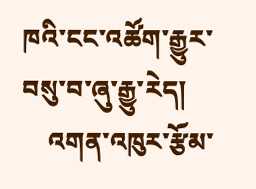ཁའི་ངང་འཚོག་རྒྱུར་བསུ་བ་ཞུ་རྒྱུ་རེད།
    འགན་འཁུར་རྩོམ་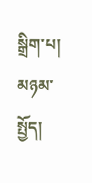སྒྲིག་པ།
མཉམ་སྤྱོད།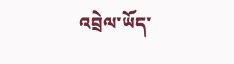འབྲེལ་ཡོད་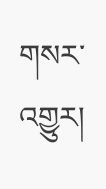གསར་འགྱུར།